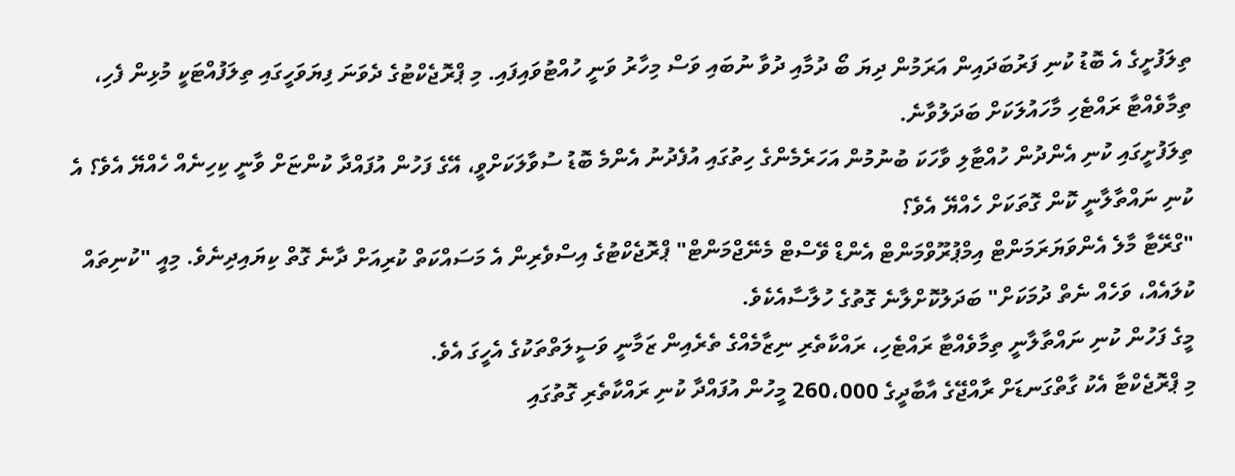ތިލަފުށީގެ އެ ބޮޑު ކުނި ފަރުބަދައިން އަރަމުން ދިޔަ ބޯ ދުމާއި ދުވާ ނުބައި ވަސް މިހާރު ވަނީ ހުއްޓުވައިފައި. މި ޕްރޮޖެކްޓުގެ ދެވަނަ ފިޔަވަހީގައި ތިލަފުއްޓަކީ މުޅިން ފެހި، ތިމާވެއްޓާ ރައްޓެހި މާހައުލަކަށް ބަދަލުވާނެ.
ތިލަފުށީގައި ކުނި އެންދުން ހުއްޓާލި ވާހަކަ ބުނުމުން އަހަރެމެންގެ ހިތުގައި އުފެދުނު އެންމެ ބޮޑު ސުވާލަކަށްވީ، އޭގެ ފަހުން އުފައްދާ ކުންޏަށް ވާނީ ކިހިނެއް ހެއްޔޭ އެވެ؟ އެ ކުނި ނައްތާލާނީ ކޮން ގޮތަކަށް ހެއްޔޭ އެވެ؟
"ގްރޭޓާ މާލެ އެންވަޔަރަމަންޓް އިމްޕުރޫވްމަންޓް އެންޑް ވޭސްޓް މެނޭޖްމަންޓް" ޕްރޮޖެކްޓުގެ އިސްވެރިން އެ މަސައްކަތް ކުރިއަށް ދާނެ ގޮތް ކިޔައިދިނެވެ. މިއީ "ކުނިތައް ކުލައެއް، ވަހެއް ނެތް ދުމަކަށް" ބަދަލުކޮށްލާނެ ގޮތުގެ ހުލާސާއެކެވެ.
މީގެ ފަހުން ކުނި ނައްތާލާނީ ތިމާވެއްޓާ ރައްޓެހި، ރައްކާތެރި ނިޒާމެއްގެ ތެރެއިން ޒަމާނީ ވަސީލަތްތަކުގެ އެހީގަ އެވެ.
މި ޕްރޮޖެކްޓާ އެކު ގާތްގަނޑަށް ރާއްޖޭގެ އާބާދީގެ 260،000 މީހުން އުފައްދާ ކުނި ރައްކާތެރި ގޮތުގައި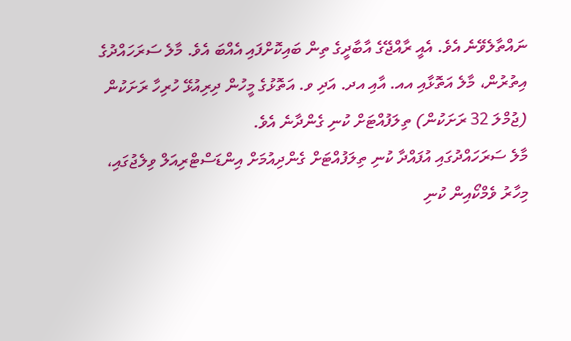ނައްތާލެވޭނެ އެވެ. އެއީ ރާއްޖޭގެ އާބާދީގެ ތިން ބައިކޮށްފައި އެއްބަ އެވެ. މާލެ ސަރަހައްދުގެ އިތުރުން، މާލެ އަތޮޅާއި އއ. އާއި އދ. އަދި ވ. އަތޮޅުގެ މީހުން ދިރިއުޅޭ ހުރިހާ ރަށަކުން (ޖުމްލަ 32 ރަށަކުން) ތިލަފުއްޓަށް ކުނި ގެންދާނެ އެވެ.
މާލެ ސަރަހައްދުގައި އުފައްދާ ކުނި ތިލަފުއްޓަށް ގެންދިއުމަށް އިންޑަސްޓްރިއަލް ވިލެޖުގައި، މިހާރު ވެމްކޯއިން ކުނި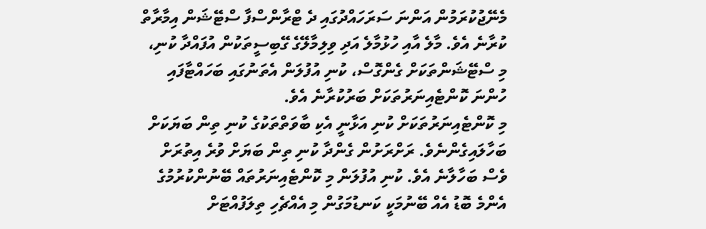މެނޭޖުކުރަމުން އަންނަ ސަރަހައްދުގައި ދެ ޓްރާންސްފާ ސްޓޭޝަން އިމާރާތް ކުރާނެ އެވެ. މާލެ އާއި ހުޅުމާލެ އަދި ވިލިމާލޭގެ ގޭބިސީތަކުން އުފައްދާ ކުނި، މި ސްޓޭޝަންތަކަށް ގެންގޮސް، ކުނި އުފުލަން އެތަނުގައި ބަހައްޓާފައި ހުންނަ ކޮންޓެއިނަރުތަކަށް ބަރުކުރާނެ އެވެ.
މި ކޮންޓެއިނަރުތަކަށް ކުނި އަޅާނީ އެކި ބާވަތްތަކުގެ ކުނި ތިން ބަޔަކަށް ބަހާލައިގެންނެވެ. ރަށްރަށުން ގެންދާ ކުނި ތިން ބަޔަށް ވުރެ އިތުރަށް ވެސް ބަހާލާނެ އެވެ. ކުނި އުފުލަން މި ކޮންޓެއިނަރުތައް ބޭނުންކުރުމުގެ އެންމެ ބޮޑު އެއް ބޭނުމަކީ ކަނޑުމަގުން މި އެއްޗެހި ތިލަފުއްޓަށް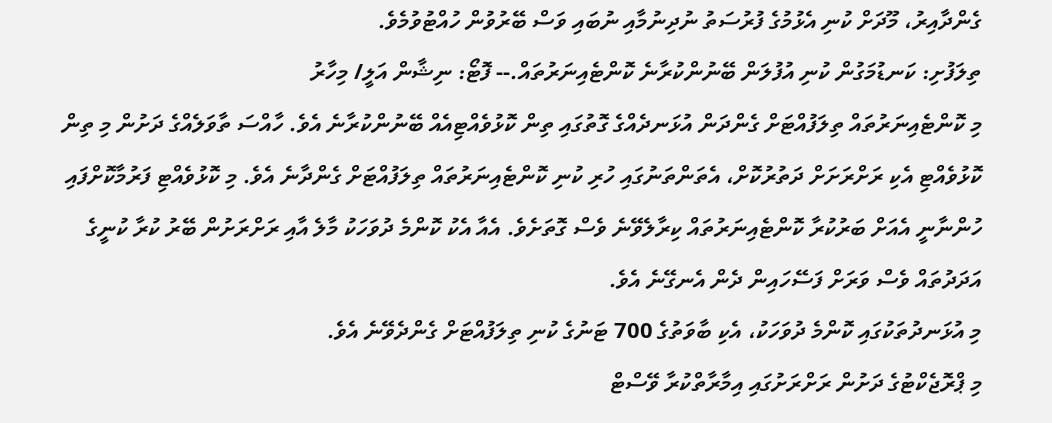ގެންދާއިރު، މޫދަށް ކުނި އެޅުމުގެ ފުރުސަތު ނުދިނުމާއި ނުބައި ވަސް ބޭރުވުން ހުއްޓުވުމެވެ.
ތިލަފުށި: ކަނޑުމަގުން ކުނި އުފުލަން ބޭނުންކުރާނެ ކޮންޓެއިނަރުތައް.-- ފޮޓޯ: ނިޝާން އަލީ/ މިހާރު
މި ކޮންޓެއިނަރުތައް ތިލަފުއްޓަށް ގެންދަން އުޅަނދެއްގެ ގޮތުގައި ތިން ކޮޅުވެއްޓިއެއް ބޭނުންކުރާނެ އެވެ. ހާއްސަ ތާވަލެއްގެ ދަށުން މި ތިން ކޮޅުވެއްޓި އެކި ރަށްރަށަށް ދަތުރުކޮށް، އެތަންތަނުގައި ހުރި ކުނި ކޮންޓެއިނަރުތައް ތިލަފުއްޓަށް ގެންދާނެ އެވެ. މި ކޮޅުވެއްޓި ފަރުމާކޮށްފައި ހުންނާނީ އެއަށް ބަރުކުރާ ކޮންޓެއިނަރުތައް ކިރާލެވޭނެ ވެސް ގޮތަށެވެ. އެއާ އެކު ކޮންމެ ދުވަހަކު މާލެ އާއި ރަށްރަށުން ބޭރު ކުރާ ކުނީގެ އަދަދުތައް ވެސް ވަރަށް ފަސޭހައިން ދެން އެނގޭނެ އެވެ.
މި އުޅަނދުތަކުގައި ކޮންމެ ދުވަހަކު، އެކި ބާވަތުގެ 700 ޓަނުގެ ކުނި ތިލަފުއްޓަށް ގެންދެވޭނެ އެވެ.
މި ޕްރޮޖެކްޓުގެ ދަށުން ރަށްރަށުގައި އިމާރާތްކުރާ ވޭސްޓް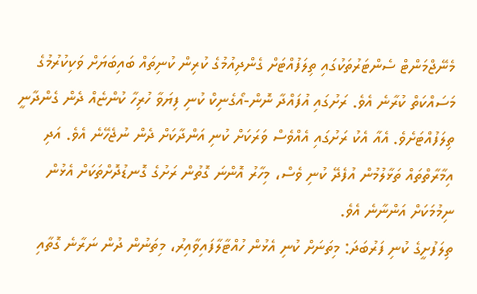މެނޭޖްމަންޓް ސެންޓަރުތަކުގައި ތިލަފުއްޓަށް ގެންދިއުމުގެ ކުރިން ކުނިތައް ބައިބަޔަށް ވަކިކުރުމުގެ މަސައްކަތް ކުރާނެ އެވެ. ރަށުގައި އުފައްދާ ނޮން-އޯގެނިކް ކުނި ފިޔަވާ ހުރިހާ ކުންޏެއް ދެން ގެންދާނީ ތިލަފުއްޓަށެވެ. އެއާ އެކު ރަށުގައި އެއްވެސް ވަރަކަށް ކުނި އަންދާކަށް ދެން ނުޖެހޭނެ އެވެ. އަދި އިމާރާތްތައް ތަޅާލުމުން އުފެދޭ ކުނި ވެސް، މިހާރު އޮންނަ ގޮތުން ރަށުގެ ގޮނޑުދޮށްތަކަށް އެޅުން ނިމުމަކަށް އަންނާނެ އެވެ.
ތިލަފުށީގެ ކުނި ފަރުބަދަ: މިތަނަށް ކުނި އެޅުން ހުއްޓާލާފައިވާއިރު، މިތަނުން ދުން ނަރާނެ ގޮތާއި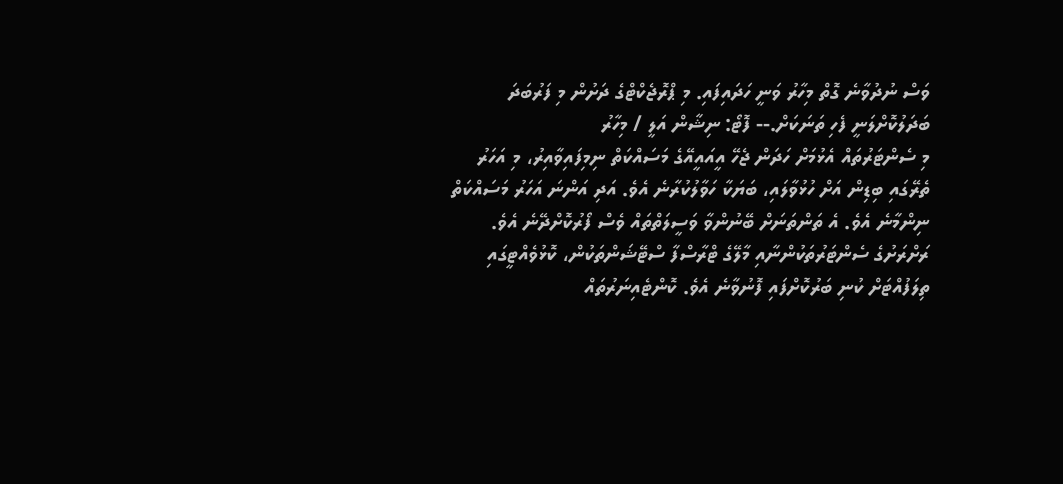ވަސް ނުދުވާނެ ގޮތް މިހާރު ވަނީ ހަދައިފައި. މި ޕްރޮޖެކްޓްގެ ދަށުން މި ފަރުބަދަ ބަދަލުކޮށްލަނީ ފެހި ތަނަކަށް.-- ފޮޓޯ: ނިޝާން އަލީ / މިހާރު
މި ސެންޓަރުތައް އެޅުމަށް ހަދަން ޖެހޭ އީއައީއޭގެ މަސައްކަތް ނިމިފައިވާއިރު، މި އަހަރު ތެރޭގައި ބިޑިން އަށް ހުޅުވާލައި، ބަޔަކާ ހަވާލުކުރާނެ އެވެ. އަދި އަންނަ އަހަރު މަސައްކަތް ނިންމާނެ އެވެ. އެ ތަންތަނަށް ބޭނުންވާ ވަސީލަތްތައް ވެސް ފޯރުކޮށްދޭނެ އެވެ.
ރަށްރަށުގެ ސެންޓަރުތަކުންނާއި މާލޭގެ ޓްރާސްފާ ސްޓޭޝަންތަކުން، ކޮޅުވެއްޓީގައި ތިލަފުއްޓަށް ކުނި ބަރުކޮށްފައި ފޮނުވާނެ އެވެ. ކޮންޓެއިނަރުތައް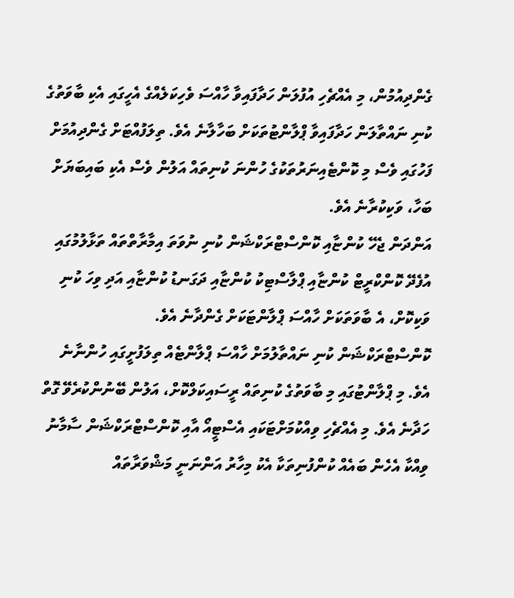ގެންދިއުމުން، މި އެއްޗެހި އުފުލަން ހަދާފައިވާ ހާއްސަ ވެހިކަލެއްގެ އެހީގައި އެކި ބާވަތުގެ ކުނި ނައްތާލަން ހަދާފައިވާ ޕްލާންޓުތަކަށް ބަހާލާނެ އެވެ. ތިލަފުއްޓަށް ގެންދިއުމަށް ފަހުގައި ވެސް މި ކޮންޓެއިނަރުތަކުގެ ހުންނަ ކުނިތައް އަލުން ވެސް އެކި ބައިބަޔަށް ބަހާ، ވަކިކުރާނެ އެވެ.
އަންދަން ޖެހޭ ކުންޏާއި ކޮންސްޓްރަކްޝަން ކުނި ނުވަތަ އިމާރާތްތައް ތަޅާލުމުގައި އުފެދޭ ކޮންކްރީޓް ކުންޏާއި ޕްލާސްޓިކު ކުންޏާއި ދަގަނޑު ކުންޏާއި އަދި ވިހަ ކުނި ވަކިކޮށް، އެ ބާވަތަކަށް ހާއްސަ ޕްލާންޓަކަށް ގެންދާނެ އެވެ.
ކޮންސްޓްރަކްޝަން ކުނި ނައްތާލުމަށް ހާއްސަ ޕްލާންޓެއް ތިލަފުށީގައި ހުންނާނެ އެވެ. މި ޕްލާންޓުގައި މި ބާވަތުގެ ކުނިތައް ރީސައިކަލްކޮށް، އަލުން ބޭނުންކުރެވޭ ގޮތް ހަދާނެ އެވެ. މި އެއްޗެހި ވިއްކުމަށްޓަކައި އެސްޓީއޯ އާއި ކޮންސްޓްރަކްޝަން ސާމާނު ވިއްކާ އެހެން ބައެއް ކުންފުނިތަކާ އެކު މިހާރު އަންނަނީ މަޝްވަރާތައް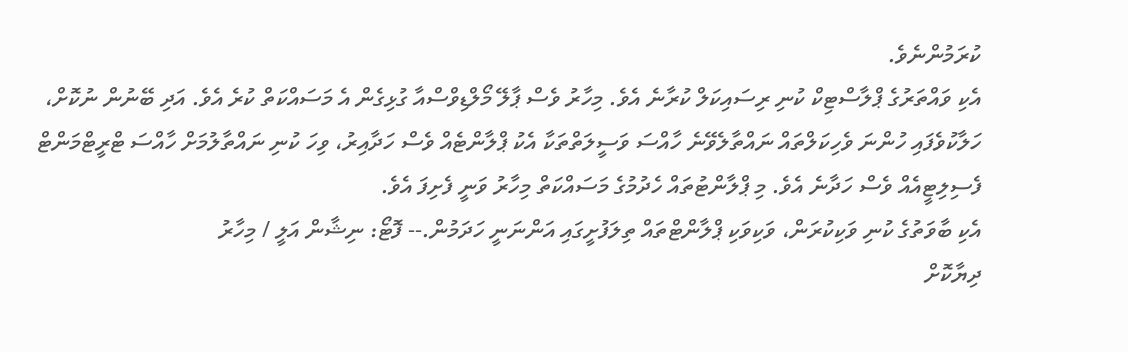ކުރަމުންނެވެ.
އެކި ވައްތަރުގެ ޕްލާސްޓިކް ކުނި ރިސައިކަލް ކުރާނެ އެވެ. މިހާރު ވެސް ޕާލޭ މޯލްޑިވްސްއާ ގުޅިގެން އެ މަސައްކަތް ކުރެ އެވެ. އަދި ބޭނުން ނުކޮށް، ހަލާކުވެފައި ހުންނަ ވެހިކަލްތައް ނައްތާލެވޭނެ ހާއްސަ ވަސީލަތްތަކާ އެކު ޕްލާންޓެއް ވެސް ހަދާއިރު، ވިހަ ކުނި ނައްތާލުމަށް ހާއްސަ ޓްރީޓްމަންޓް ފެސިލިޓީއެއް ވެސް ހަދާނެ އެވެ. މި ޕްލާންޓުތައް ހެދުމުގެ މަސައްކަތް މިހާރު ވަނީ ފެށިފަ އެވެ.
އެކި ބާވަތުގެ ކުނި ވަކިކުރަން، ވަކިވަކި ޕްލާންޓްތައް ތިލަފުށީގައި އަންނަނީ ހަދަމުން.-- ފޮޓޯ: ނިޝާން އަލީ / މިހާރު
ދިޔާކޮށް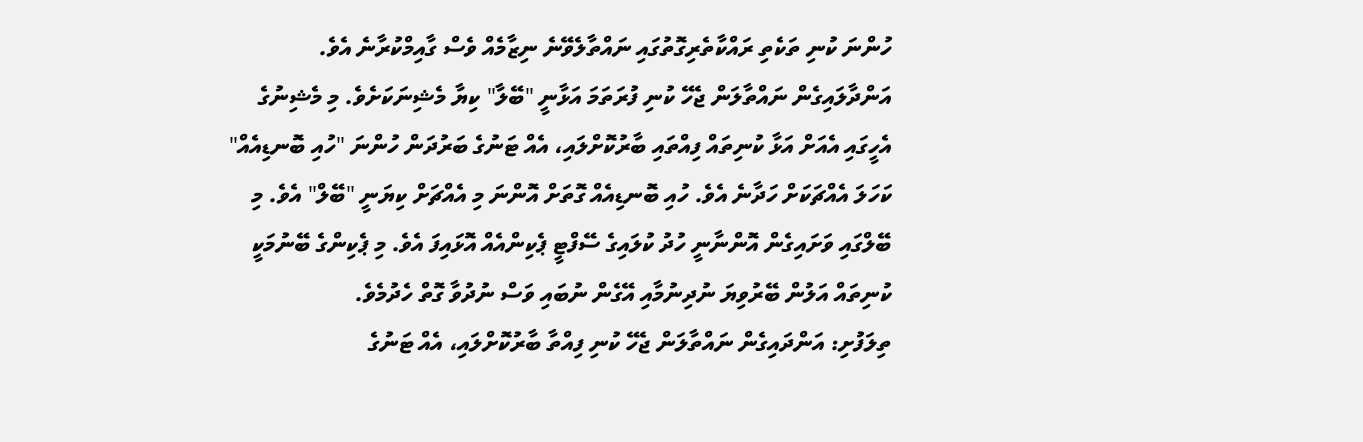ހުންނަ ކުނި ތަކެތި ރައްކާތެރިގޮތުގައި ނައްތާލެވޭނެ ނިޒާމެއް ވެސް ގާއިމްކުރާނެ އެވެ.
އަންދާލައިގެން ނައްތާލަން ޖެހޭ ކުނި ފުރަތަމަ އަޅާނީ "ބޭލާ" ކިޔާ މެޝިނަކަށެވެ. މި މެޝިނުގެ އެހީގައި އެއަށް އަޅާ ކުނިތައް ފިއްތައި ބާރުކޮށްލައި، އެއް ޓަނުގެ ބަރުދަން ހުންނަ "ހުއި ބޮނޑިއެއް" ކަހަލަ އެއްޗަކަށް ހަދާނެ އެވެ. ހުއި ބޮނޑިއެއް ގޮތަށް އޮންނަ މި އެއްޗަށް ކިޔަނީ "ބޭލް" އެވެ. މި ބޭލްގައި ވަށައިގެން އޮންނާނީ ހުދު ކުލައިގެ ސޭފްޓީ ޕެކިންއެއް އޮޅައިފަ އެވެ. މި ޕެކިންގެ ބޭނުމަކީ ކުނިތައް އަލުން ބޭރުވިޔަ ނުދިނުމާއި އޭގެން ނުބައި ވަސް ނުދުވާ ގޮތް ހެދުމެވެ.
ތިލަފުށި: އަންދައިގެން ނައްތާލަން ޖެހޭ ކުނި ފިއްތާ ބާރުކޮށްލައި، އެއް ޓަނުގެ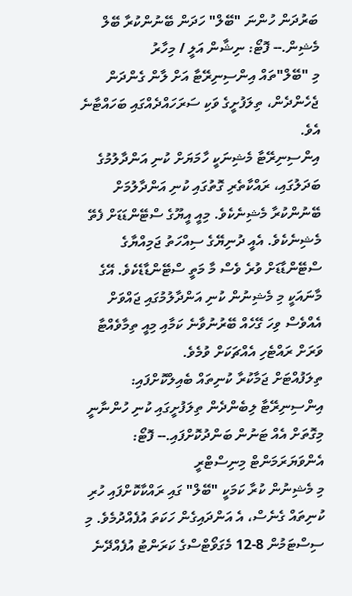ބަރުދަން ހުންނަ "ބޭލް" ހަދަން ބޭނުންކުރާ ބޭލް މެޝިން.-- ފޮޓޯ: ނިޝާން އަލީ / މިހާރު
މި "ބޭލް"ތައް އިންސިނިރޭޓާ އަށް ލާން ގެންދަން ޖެހެންދެން، ތިލަފުށީގެ ވަކި ސަރަހައްދެއްގައި ބަހައްޓާނެ އެވެ.
އިންސިނިރޭޓާ މެޝިނަކީ ހާމަޔަށް ކުނި އަންދާލުމުގެ ބަދަލުގައި، ރައްކާތެރި ގޮތުގައި ކުނި އަންދާލުމަށް ބޭނުންކުރާ މެޝިނެކެވެ. މިއީ އީޔޫގެ ސްޓޭންޑަޑަށް ފެތޭ މެޝިނެކެވެ. އެއީ ދުނިޔޭގެ ސިއްހަތު ޖަމިއްޔާގެ ސްޓޭންޑާޑަށް ވުރެ ވެސް މާ މަތީ ސްޓޭންޑާޑެކެވެ. އޭގެ މާނައަކީ މި މެޝިނުން ކުނި އަންދާލުމުގައި ޖައްވަށް އެއްވެސް ވިހަ ގޭހެއް ބޭރުނުވާނެ ކަމާއި މިއީ ތިމާވެއްޓާ ވަރަށް ރައްޓެހި އެއްޗަކަށް ވުމެވެ.
ތިލަފުއްޓަށް ޖަމާކުރާ ކުނިތައް ބެއިލްކޮށްފައި: އިންސިނިރޭޓާ ލިބެންދެން ތިލަފުށީގައި ކުނި ހުންނާނީ މިގޮތަށް އެއް ޓަނުން ބަންދުކޮށްފައި.-- ފޮޓޯ: އެންވަޔަރަމަންޓް މިނިސްޓްރީ
މި މެޝިނުން ކުރާ ކަމަކީ "ބޭލް" ގައި ރައްކާކޮށްފައި ހުރި ކުނިތައް ގެނެސް، އެ އަންދައިގެން ހަކަތަ އުފެއްދުމެވެ. މި ސިސްޓަމުން 8-12 މެގަވޯޓްސްގެ ކަރަންޓު އުފެއްދޭނެ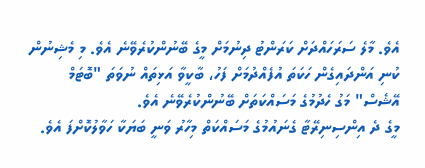އެވެ. މާލެ ސަރަހައްދަށް ކަރަންޓު ދިނުމަށް މީގެ ބޭނުންކުރެވޭނެ އެވެ. މި މެޝިނުން ކުނި އަންދައިގެން ހަކަތަ އުފެއްދުމަށް ފަހު، ބާކީވާ އަޅިތައް ނުވަތަ "ބޮޓަމް އޭޝެސް" މަގު ހެދުމުގެ މަސައްކަތަށް ބޭނުންކުރެވޭނެ އެވެ.
މީގެ ދެ އިންސިނިރޭޓާ ގެނައުމުގެ މަސައްކަތް މިހާރު ވަނީ ބަޔަކާ ހަވާލުކޮށްފަ އެވެ.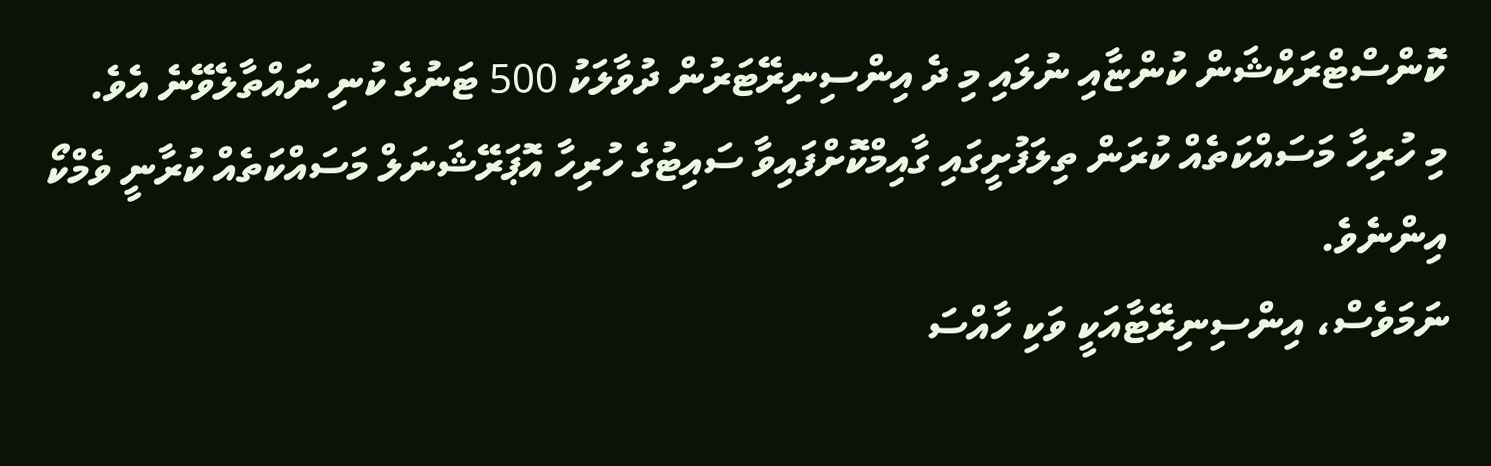ކޮންސްޓްރަކްޝަން ކުންޏާއި ނުލައި މި ދެ އިންސިނިރޭޓަރުން ދުވާލަކު 500 ޓަނުގެ ކުނި ނައްތާލެވޭނެ އެވެ.
މި ހުރިހާ މަސައްކަތެއް ކުރަން ތިލަފުށީގައި ގާއިމްކޮށްފައިވާ ސައިޓުގެ ހުރިހާ އޮޕަރޭޝަނަލް މަސައްކަތެއް ކުރާނީ ވެމްކޯ އިންނެވެ.
ނަމަވެސް، އިންސިނިރޭޓާއަކީ ވަކި ހާއްސަ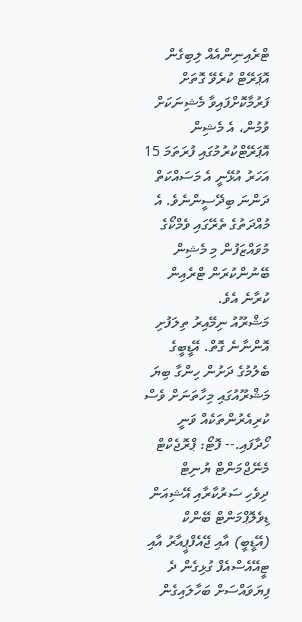ޓްރެއިނިންއެއް ލިބިގެން އޮޕަރޭޓް ކުރެވޭ ގޮތަށް ފަރުމާކޮށްފައިވާ މެޝިނަކަށް ވުމުން، އެ މެޝިން އޮޕަރޭޓްކުރުމުގައި ފުރަތަމަ 15 އަހަރު އުޅޭނީ އެ މަސައްކަތް ދަންނަ ބިދޭސީންނެވެ. އެ މުއްދަތުގެ ތެރޭގައި ވެމްކޯގެ މުވައްޒަފުން މި މެޝިން ބޭނުންކުރަން ޓްރެއިން ކުރާނެ އެވެ.
މަޝްރޫއު ނިމޭއިރު ތިލަފުށި އޮންނާނެ ގޮތް. އޭޑީބީގެ ބެލުމުގެ ދަށުން ހިންގާ ބިޔަ މަޝްރޫއުގައި މިހާތަނަށް ވެސް ކުރިއެރުންތަކެއް ވަނީ ހޯދާފައި.-- ފޮޓޯ: ޕްރޮޖެކްޓް މެނޭޖްމަންޓް ޔުނިޓް
ދިވެހި ސަރުކާރާއި އޭޝިއަން ޑިވެލޮޕްމަންޓް ބޭންކް (އޭޑީބީ) އާއި ޖޭއެފްޕީއާރު އާއި ޓީއޭއެސްއެފް ގުޅިގެން ދެ ފިޔަވައްސަށް ބަހާލައިގެން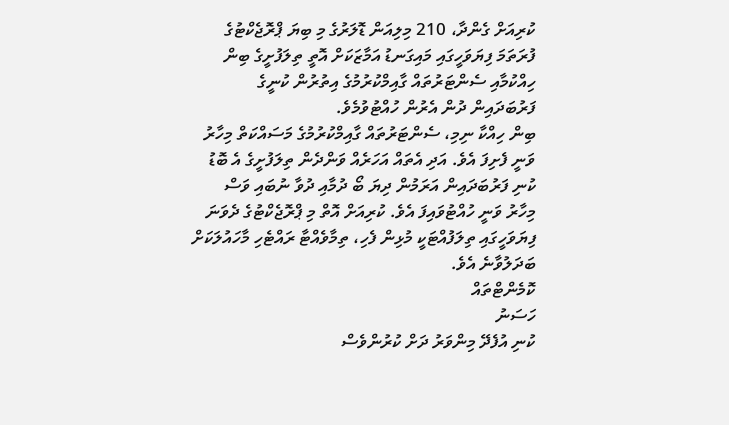ކުރިއަށް ގެންދާ، 210 މިލިއަން ޑޮލަރުގެ މި ބިޔަ ޕްރޮޖެކްޓުގެ ފުރަތަމަ ފިޔަވަހީގައި މައިގަނޑު އަމާޒަކަށް އޮތީ ތިލަފުށީގެ ބިން ހިއްކުމާއި ސެންޓަރުތައް ގާއިމްކުރުމުގެ އިތުރުން ކުނީގެ ފަރުބަދައިން ދުން އެރުން ހުއްޓުވުމެވެ.
ބިން ހިއްކާ ނިމި، ސެންޓަރުތައް ގާއިމްކުރުމުގެ މަސައްކަތް މިހާރު ވަނީ ފެށިފަ އެވެ. އަދި އެތައް އަހަރެއް ވަންދެން ތިލަފުށީގެ އެ ބޮޑު ކުނި ފަރުބަދައިން އަރަމުން ދިޔަ ބޯ ދުމާއި ދުވާ ނުބައި ވަސް މިހާރު ވަނީ ހުއްޓުވައިފަ އެވެ. ކުރިއަށް އޮތް މި ޕްރޮޖެކްޓުގެ ދެވަނަ ފިޔަވަހީގައި ތިލަފުއްޓަކީ މުޅިން ފެހި، ތިމާވެއްޓާ ރައްޓެހި މާހައުލަކަށް ބަދަލުވާނެ އެވެ.
ކޮމެންޓްތައް
ހަސަނު
ކުނި އުފެދޭ މިންވަރު ދަށް ކުރުންވެސް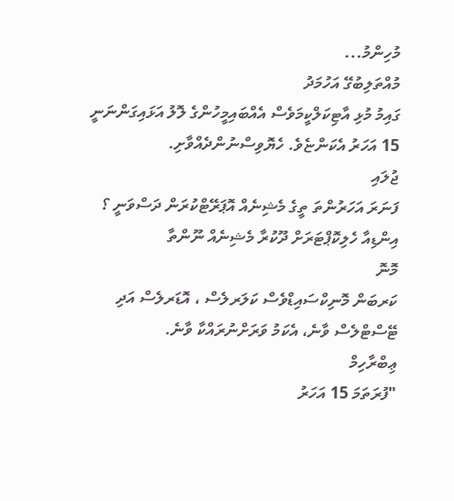މުހިންމު...
މުއްތަލިބުގޭ އަހުމަދު
ގައިމު މުޅި އާޓިކަލްކީމަވެސް އެއްބައިމީހުންގެ ލޮލު އަޅައިގަންނަނީ 15 އަހަރު އެކަންޏެވެ. ހެޔޮވިސްނުންދެއްވާށި.
ޖުލައި
ފަނަރަ އަހަރުންތަ ތީގެ މެޝިނެއް އޮޕަރޭޓްކުރަން ދަސްވަނީ ؟ އިންޑިއާ ހެލިކޮޕްޓަރަށް ދޫކުރާ މެޝިނެއް ނޫންތާ
މޮނޮ
ކަރބަން މޮނިކްސައިޑްވެސް ކަލަރލެސް ، އޮޑަރލެސް އަދި ޓޭސްޓްލެސް ވާނެ، އެކަމު ވަރަށްނުރައްކާ ވާނެ.
ޢިބްރާހިމް
"ފުރަތަމަ 15 އަހަރު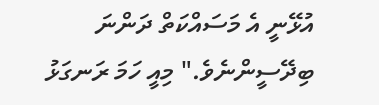އުޅޭނީ އެ މަސައްކަތް ދަންނަ ބިދޭސީންނެވެ." މިއީ ހަމަ ރަނގަޅު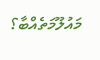މައުލޫމަތެއްބާ؟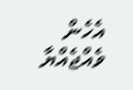އެހެން ވެއްޖެއްޔާ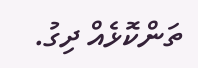ތަންކޮޅެއް ދިގު.